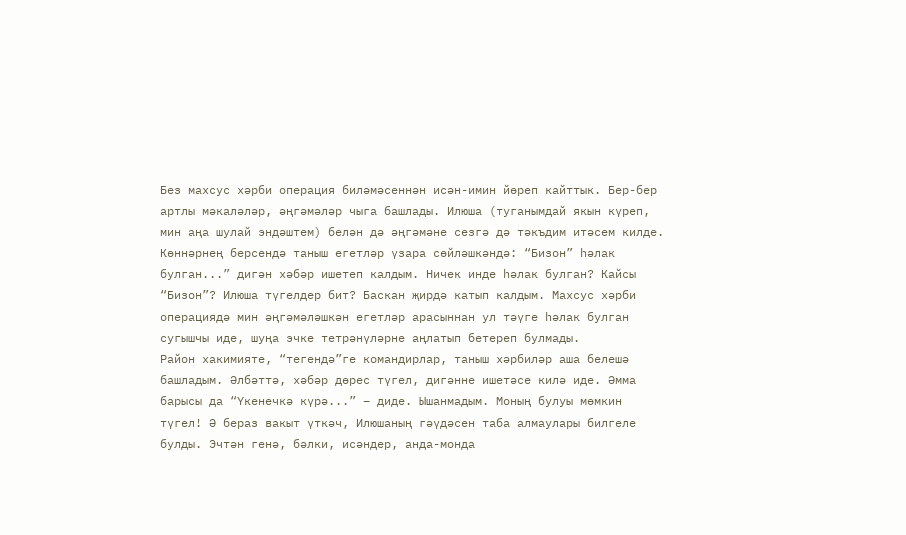Без махсус хәрби операция биләмәсеннән исән-имин йөреп кайттык. Бер-бер артлы мәкаләләр, әңгәмәләр чыга башлады. Илюша (туганымдай якын күреп, мин аңа шулай эндәштем) белән дә әңгәмәне сезгә дә тәкъдим итәсем килде.
Көннәрнең берсендә таныш егетләр үзара сөйләшкәндә: “Бизон” һәлак булган...” дигән хәбәр ишетеп калдым. Ничек инде һәлак булган? Кайсы “Бизон”? Илюша түгелдер бит? Баскан җирдә катып калдым. Махсус хәрби операциядә мин әңгәмәләшкән егетләр арасыннан ул тәүге һәлак булган сугышчы иде, шуңа эчке тетрәнүләрне аңлатып бетереп булмады.
Район хакимияте, “тегендә”ге командирлар, таныш хәрбиләр аша белешә башладым. Әлбәттә, хәбәр дөрес түгел, дигәнне ишетәсе килә иде. Әмма барысы да “Үкенечкә күрә...” – диде. Ышанмадым. Моның булуы мөмкин түгел! Ә бераз вакыт үткәч, Илюшаның гәүдәсен таба алмаулары билгеле булды. Эчтән генә, бәлки, исәндер, анда-монда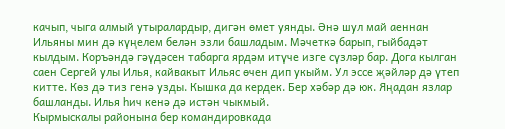качып, чыга алмый утыралардыр, дигән өмет уянды. Әнә шул май аеннан Ильяны мин дә күңелем белән эзли башладым. Мәчеткә барып, гыйбадәт кылдым. Коръәндә гәүдәсен табарга ярдәм итүче изге сүзләр бар. Дога кылган саен Сергей улы Илья, кайвакыт Ильяс өчен дип укыйм. Ул эссе җәйләр дә үтеп китте. Көз дә тиз генә узды. Кышка да кердек. Бер хәбәр дә юк. Яңадан язлар башланды. Илья һич кенә дә истән чыкмый.
Кырмыскалы районына бер командировкада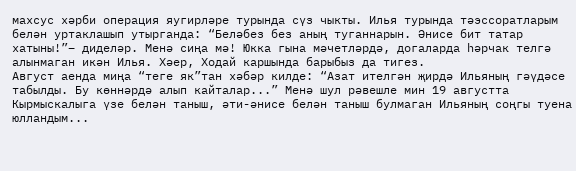махсус хәрби операция яугирләре турында сүз чыкты. Илья турында тәэссоратларым белән уртаклашып утырганда: “Беләбез без аның туганнарын. Әнисе бит татар хатыны!”– диделәр. Менә сиңа мә! Юкка гына мәчетләрдә, догаларда һәрчак телгә алынмаган икән Илья. Хәер, Ходай каршында барыбыз да тигез.
Август аенда миңа “теге як”тан хәбәр килде: “Азат ителгән җирдә Ильяның гәүдәсе табылды. Бу көннәрдә алып кайталар...” Менә шул рәвешле мин 19 августта Кырмыскалыга үзе белән таныш, әти-әнисе белән таныш булмаган Ильяның соңгы туена юлландым...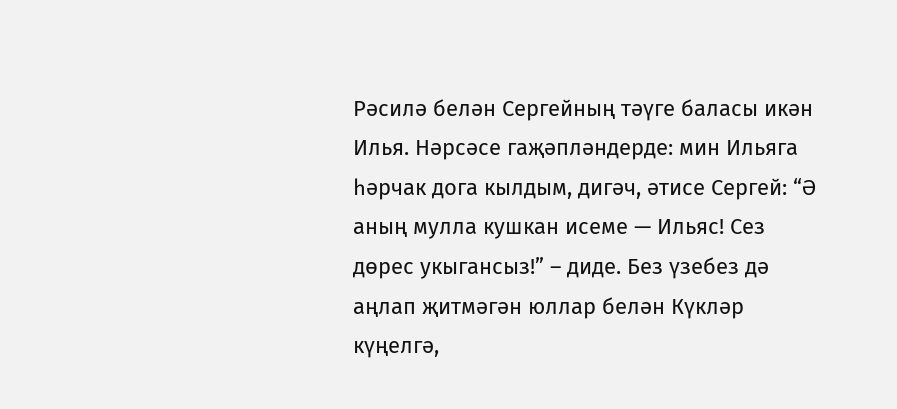Рәсилә белән Сергейның тәүге баласы икән Илья. Нәрсәсе гаҗәпләндерде: мин Ильяга һәрчак дога кылдым, дигәч, әтисе Сергей: “Ә аның мулла кушкан исеме — Ильяс! Сез дөрес укыгансыз!” – диде. Без үзебез дә аңлап җитмәгән юллар белән Күкләр күңелгә,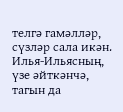телгә гамәлләр, сүзләр сала икән.
Илья-Ильясның, үзе әйткәнчә, тагын да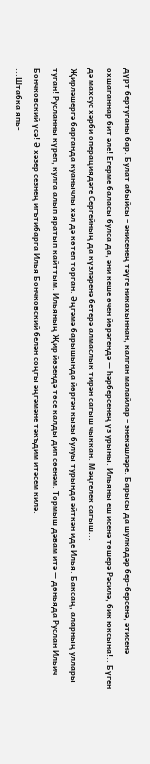дүрт бертуганы бар. Булат абыйсы – әнисенең тәүге никахыннан, калган малайлар – энекәшләре. Барысы да шулкадәр бер-берсенә, әтисенә охшаганнар бит әле! Егерме баласы булса да, әни кеше өчен йөрәгендә — һәрберсенең үз урыны. Ильяны еш исенә төшерә Рәсилә, бик юксына!.. Бүген дә махсус хәрби операциядәге Сергейның да күзләренә бетерә алмаслык тирән сагыш чыккан. Мәңгелек сагыш...
Җирләшергә барганда куанычлы хәл дә көтеп торган. Әңгәмә барышында йөргән кызы булуы турында әйткән иде Илья. Баксаң, аларның уллары туган! Русланны күреп, кулга алып яратып кайттым. Ильяның Җир йөзендә төсе калды дип сөенәм. Тормыш дәвам итә — дөньяда Руслан Ильич Бончковский үсә! Ә хәзер сезнең игътибарга Илья Бончковский белән соңгы әңгәмәне тәкъдим итәсем килә.
...Штабка япь-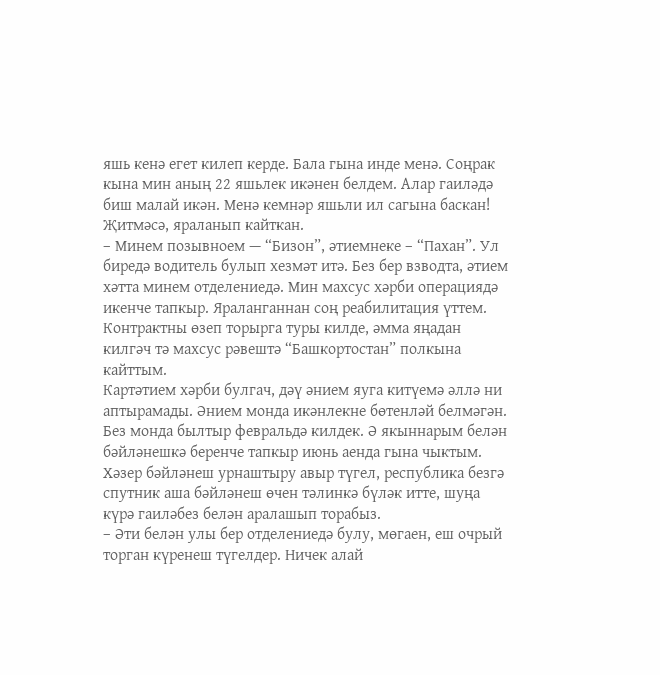яшь кенә егет килеп керде. Бала гына инде менә. Соңрак кына мин аның 22 яшьлек икәнен белдем. Алар гаиләдә биш малай икән. Менә кемнәр яшьли ил сагына баскан! Җитмәсә, яраланып кайткан.
– Минем позывноем — “Бизон”, әтиемнеке – “Пахан”. Ул биредә водитель булып хезмәт итә. Без бер взводта, әтием хәтта минем отделениедә. Мин махсус хәрби операциядә икенче тапкыр. Яраланганнан соң реабилитация үттем. Контрактны өзеп торырга туры килде, әмма яңадан килгәч тә махсус рәвештә “Башкортостан” полкына кайттым.
Картәтием хәрби булгач, дәү әнием яуга китүемә әллә ни аптырамады. Әнием монда икәнлекне бөтенләй белмәгән. Без монда былтыр февральдә килдек. Ә якыннарым белән бәйләнешкә беренче тапкыр июнь аенда гына чыктым. Хәзер бәйләнеш урнаштыру авыр түгел, республика безгә спутник аша бәйләнеш өчен тәлинкә бүләк итте, шуңа күрә гаиләбез белән аралашып торабыз.
– Әти белән улы бер отделениедә булу, мөгаен, еш очрый торган күренеш түгелдер. Ничек алай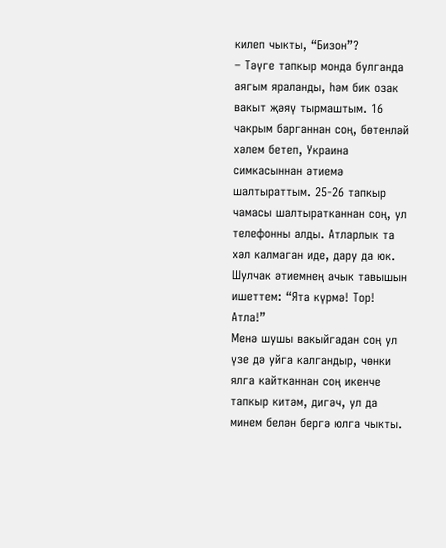килеп чыкты, “Бизон”?
– Тәүге тапкыр монда булганда аягым яраланды, һәм бик озак вакыт җәяү тырмаштым. 16 чакрым барганнан соң, бөтенләй хәлем бетеп, Украина симкасыннан әтиемә шалтыраттым. 25-26 тапкыр чамасы шалтыратканнан соң, ул телефонны алды. Атларлык та хәл калмаган иде, дару да юк. Шулчак әтиемнең ачык тавышын ишеттем: “Ята күрмә! Тор! Атла!”
Менә шушы вакыйгадан соң ул үзе дә уйга калгандыр, чөнки ялга кайтканнан соң икенче тапкыр китәм, дигәч, ул да минем белән бергә юлга чыкты.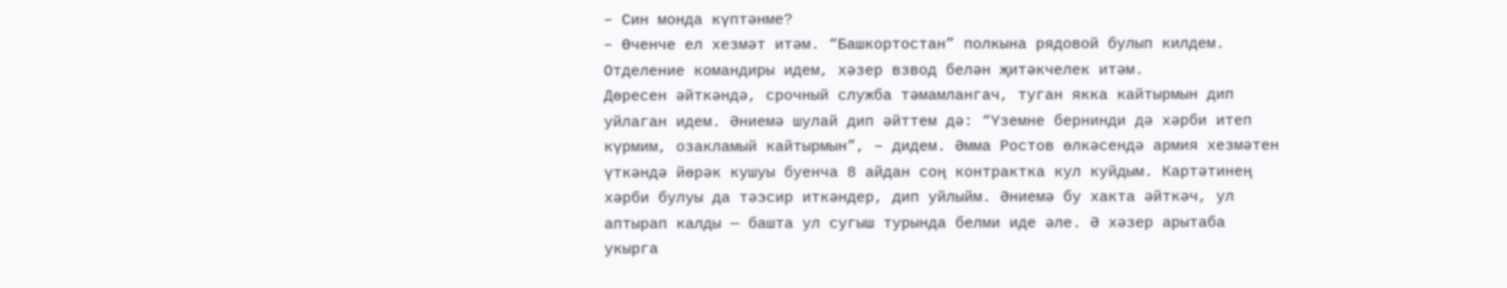– Син монда күптәнме?
– Өченче ел хезмәт итәм. “Башкортостан” полкына рядовой булып килдем. Отделение командиры идем, хәзер взвод белән җитәкчелек итәм.
Дөресен әйткәндә, срочный служба тәмамлангач, туган якка кайтырмын дип уйлаган идем. Әниемә шулай дип әйттем дә: “Үземне бернинди дә хәрби итеп күрмим, озакламый кайтырмын”, – дидем. Әмма Ростов өлкәсендә армия хезмәтен үткәндә йөрәк кушуы буенча 8 айдан соң контрактка кул куйдым. Картәтинең хәрби булуы да тәэсир иткәндер, дип уйлыйм. Әниемә бу хакта әйткәч, ул аптырап калды — башта ул сугыш турында белми иде әле. Ә хәзер арытаба укырга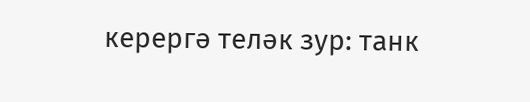керергә теләк зур: танк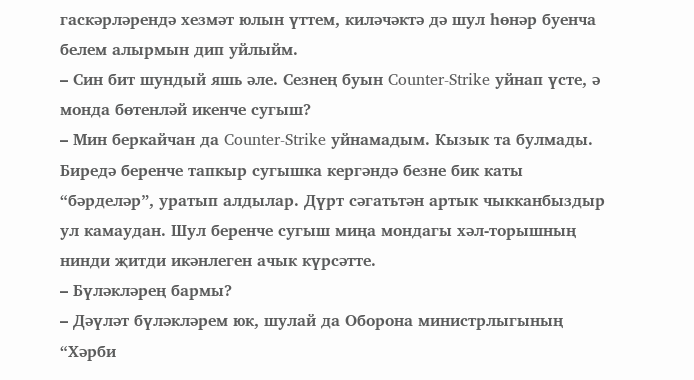гаскәрләрендә хезмәт юлын үттем, киләчәктә дә шул һөнәр буенча белем алырмын дип уйлыйм.
– Син бит шундый яшь әле. Сезнең буын Counter-Strike уйнап үсте, ә монда бөтенләй икенче сугыш?
– Мин беркайчан да Counter-Strike уйнамадым. Кызык та булмады. Биредә беренче тапкыр сугышка кергәндә безне бик каты “бәрделәр”, уратып алдылар. Дүрт сәгатьтән артык чыкканбыздыр ул камаудан. Шул беренче сугыш миңа мондагы хәл-торышның нинди җитди икәнлеген ачык күрсәтте.
– Бүләкләрең бармы?
– Дәүләт бүләкләрем юк, шулай да Оборона министрлыгының “Хәрби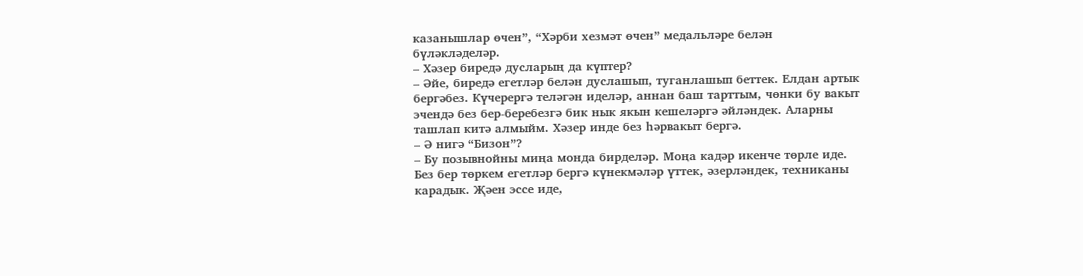казанышлар өчен”, “Хәрби хезмәт өчен” медальләре белән бүләкләделәр.
– Хәзер биредә дусларың да күптер?
– Әйе, биредә егетләр белән дуслашып, туганлашып беттек. Елдан артык бергәбез. Күчерергә теләгән иделәр, аннан баш тарттым, чөнки бу вакыт эчендә без бер-беребезгә бик нык якын кешеләргә әйләндек. Аларны ташлап китә алмыйм. Хәзер инде без һәрвакыт бергә.
– Ә нигә “Бизон”?
– Бу позывнойны миңа монда бирделәр. Моңа кадәр икенче төрле иде. Без бер төркем егетләр бергә күнекмәләр үттек, әзерләндек, техниканы карадык. Җәен эссе иде,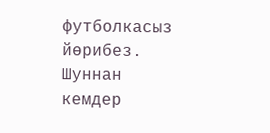футболкасыз йөрибез. Шуннан кемдер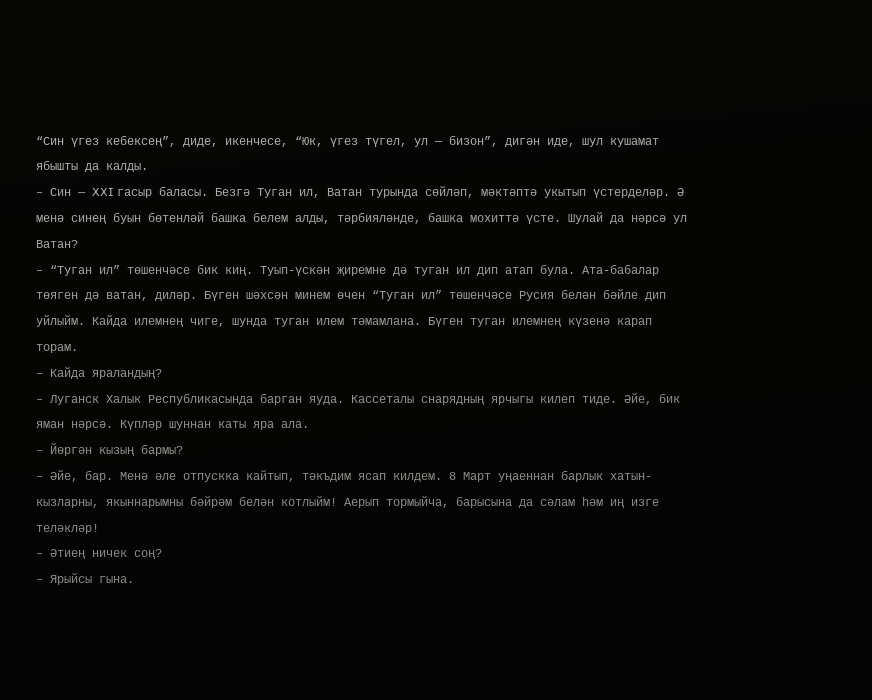“Син үгез кебексең”, диде, икенчесе, “Юк, үгез түгел, ул — бизон”, дигән иде, шул кушамат ябышты да калды.
– Син — XXI гасыр баласы. Безгә Туган ил, Ватан турында сөйләп, мәктәптә укытып үстерделәр. Ә менә синең буын бөтенләй башка белем алды, тәрбияләнде, башка мохиттә үсте. Шулай да нәрсә ул Ватан?
– “Туган ил” төшенчәсе бик киң. Туып-үскән җиремне дә туган ил дип атап була. Ата-бабалар төяген дә ватан, диләр. Бүген шәхсән минем өчен “Туган ил” төшенчәсе Русия белән бәйле дип уйлыйм. Кайда илемнең чиге, шунда туган илем тәмамлана. Бүген туган илемнең күзенә карап торам.
– Кайда яраландың?
– Луганск Халык Республикасында барган яуда. Кассеталы снарядның ярчыгы килеп тиде. Әйе, бик яман нәрсә. Күпләр шуннан каты яра ала.
– Йөргән кызың бармы?
– Әйе, бар. Менә әле отпускка кайтып, тәкъдим ясап килдем. 8 Март уңаеннан барлык хатын-кызларны, якыннарымны бәйрәм белән котлыйм! Аерып тормыйча, барысына да сәлам һәм иң изге теләкләр!
– Әтиең ничек соң?
– Ярыйсы гына.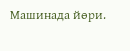Машинада йөри.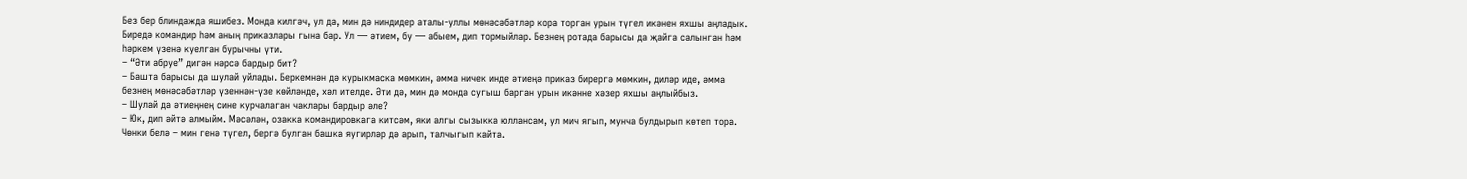Без бер блиндажда яшибез. Монда килгәч, ул да, мин дә ниндидер аталы-уллы мөнәсәбәтләр кора торган урын түгел икәнен яхшы аңладык. Биредә командир һәм аның приказлары гына бар. Ул — әтием, бу — абыем, дип тормыйлар. Безнең ротада барысы да җайга салынган һәм һәркем үзенә куелган бурычны үти.
– “Әти абруе” дигән нәрсә бардыр бит?
– Башта барысы да шулай уйлады. Беркемнән дә курыкмаска мөмкин, әмма ничек инде әтиеңә приказ бирергә мөмкин, диләр иде, әмма безнең мөнәсәбәтләр үзеннән-үзе көйләнде, хәл ителде. Әти дә, мин дә монда сугыш барган урын икәнне хәзер яхшы аңлыйбыз.
– Шулай да әтиеңнең сине курчалаган чаклары бардыр әле?
– Юк, дип әйтә алмыйм. Мәсәлән, озакка командировкага китсәм, яки алгы сызыкка юллансам, ул мич ягып, мунча булдырып көтеп тора. Чөнки белә – мин генә түгел, бергә булган башка яугирләр дә арып, талчыгып кайта.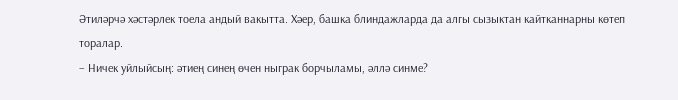Әтиләрчә хәстәрлек тоела андый вакытта. Хәер, башка блиндажларда да алгы сызыктан кайтканнарны көтеп торалар.
– Ничек уйлыйсың: әтиең синең өчен ныграк борчыламы, әллә синме?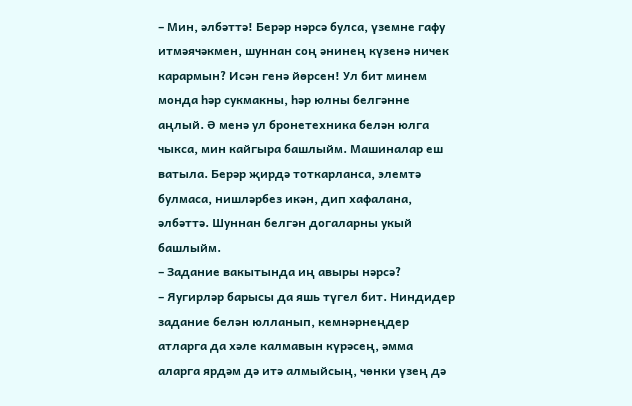– Мин, әлбәттә! Берәр нәрсә булса, үземне гафу итмәячәкмен, шуннан соң әнинең күзенә ничек карармын? Исән генә йөрсен! Ул бит минем монда һәр сукмакны, һәр юлны белгәнне аңлый. Ә менә ул бронетехника белән юлга чыкса, мин кайгыра башлыйм. Машиналар еш ватыла. Берәр җирдә тоткарланса, элемтә булмаса, нишләрбез икән, дип хафалана, әлбәттә. Шуннан белгән догаларны укый башлыйм.
– Задание вакытында иң авыры нәрсә?
– Яугирләр барысы да яшь түгел бит. Ниндидер задание белән юлланып, кемнәрнеңдер атларга да хәле калмавын күрәсең, әмма аларга ярдәм дә итә алмыйсың, чөнки үзең дә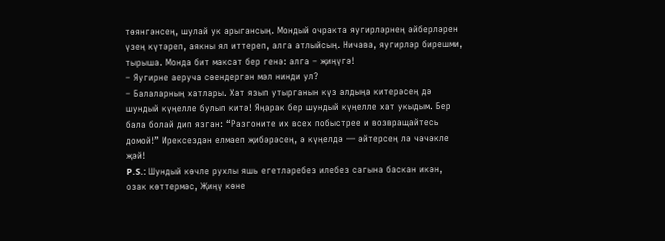төянгәнсең, шулай ук арыгансың. Мондый очракта яугирләрнең әйберләрен үзең күтәреп, аякны ял иттереп, алга атлыйсың. Ничава, яугирләр бирешми, тырыша. Монда бит максат бер генә: алга – җиңүгә!
– Яугирне аеруча сөендергән мәл нинди ул?
– Балаларның хатлары. Хат язып утырганын күз алдыңа китерәсең дә шундый күңелле булып китә! Яңарак бер шундый күңелле хат укыдым. Бер бала болай дип язган: “Разгоните их всех побыстрее и возвращайтесь домой!” Ирексездән елмаеп җибәрәсең, ә күңелдә — әйтерсең лә чәчәкле җәй!
P.S.: Шундый көчле рухлы яшь егетләребез илебез сагына баскан икән, озак көттермәс, Җиңү көне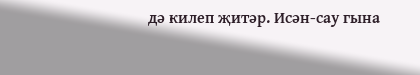дә килеп җитәр. Исән-сау гына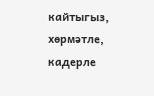кайтыгыз, хөрмәтле, кадерле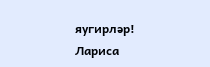яугирләр!
Лариса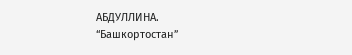АБДУЛЛИНА.
“Башкортостан”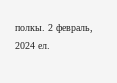полкы. 2 февраль, 2024 ел.